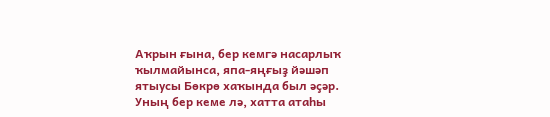Аҡрын ғына, бер кемгә насарлыҡ ҡылмайынса, япа-яңғыҙ йәшәп ятыусы Бөкрө хаҡында был әҫәр. Уның бер кеме лә, хатта атаһы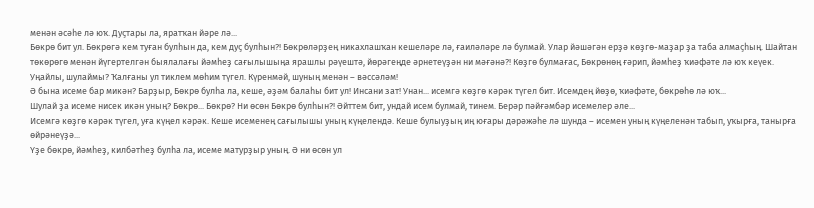менән әсәһе лә юҡ. Дуҫтары ла, яратҡан йәре лә...
Бөкрө бит ул. Бөкрөгә кем туған булһын да, кем дуҫ булһын?! Бөкрөләрҙең никахлашҡан кешеләре лә, ғаиләләре лә булмай. Улар йәшәгән ерҙә көҙгө-маҙар ҙа таба алмаҫһың. Шайтан төкөрөгө менән йүгертелгән быялалағы йәмһеҙ сағылышыңа ярашлы рәүештә, йөрәгеңде әрнетеүҙән ни мәғәнә?! Көҙгө булмағас, Бөкрөнөң ғәрип, йәмһеҙ ҡиәфәте лә юҡ кеүек. Уңайлы, шулаймы? Ҡалғаны ул тиклем мөһим түгел. Күренмәй, шуның менән – вәссәләм!
Ә бына исеме бар микән? Барҙыр, Бөкрө булһа ла, кеше, әҙәм балаһы бит ул! Инсани зат! Унан... исемгә көҙгө кәрәк түгел бит. Исемдең йөҙө, ҡиәфәте, бөкрөһө лә юҡ...
Шулай ҙа исеме нисек икән уның? Бөкрө... Бөкрө? Ни өсөн Бөкрө булһын?! Әйттем бит, ундай исем булмай, тинем. Берәр пәйғәмбәр исемелер әле...
Исемгә көҙгө кәрәк түгел, уға күңел кәрәк. Кеше исеменең сағылышы уның күңелендә. Кеше булыуҙың иң юғары дәрәжәһе лә шунда – исемен уның күңеленән табып, уҡырға, танырға өйрәнеүҙә...
Үҙе бөкрө, йәмһеҙ, килбәтһеҙ булһа ла, исеме матурҙыр уның. Ә ни өсөн ул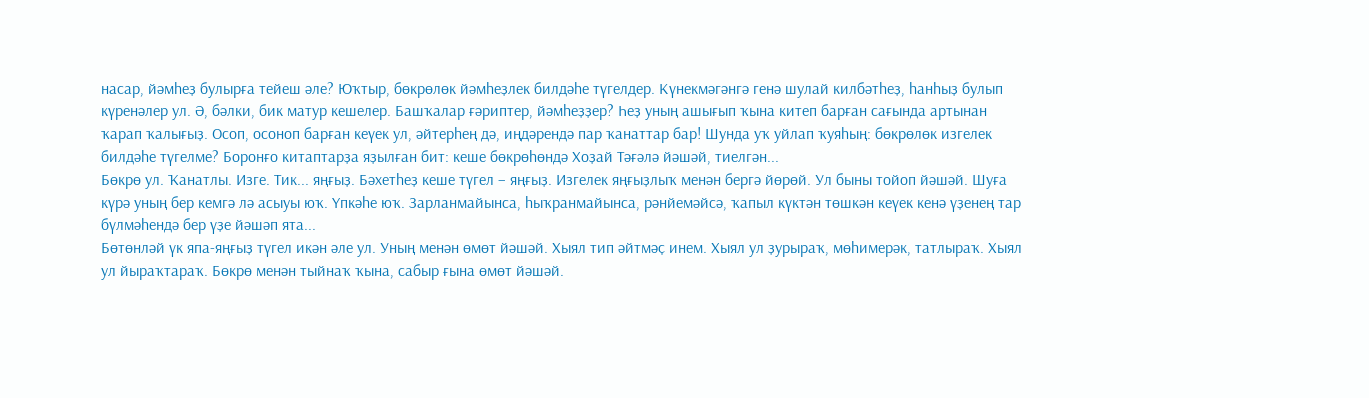насар, йәмһеҙ булырға тейеш әле? Юҡтыр, бөкрөлөк йәмһеҙлек билдәһе түгелдер. Күнекмәгәнгә генә шулай килбәтһеҙ, һанһыҙ булып күренәлер ул. Ә, бәлки, бик матур кешелер. Башҡалар ғәриптер, йәмһеҙҙер? Һеҙ уның ашығып ҡына китеп барған сағында артынан ҡарап ҡалығыҙ. Осоп, осоноп барған кеүек ул, әйтерһең дә, иңдәрендә пар ҡанаттар бар! Шунда уҡ уйлап ҡуяһың: бөкрөлөк изгелек билдәһе түгелме? Боронғо китаптарҙа яҙылған бит: кеше бөкрөһөндә Хоҙай Тәғәлә йәшәй, тиелгән...
Бөкрө ул. Ҡанатлы. Изге. Тик... яңғыҙ. Бәхетһеҙ кеше түгел – яңғыҙ. Изгелек яңғыҙлыҡ менән бергә йөрөй. Ул быны тойоп йәшәй. Шуға күрә уның бер кемгә лә асыуы юҡ. Үпкәһе юҡ. Зарланмайынса, һыҡранмайынса, рәнйемәйсә, ҡапыл күктән төшкән кеүек кенә үҙенең тар бүлмәһендә бер үҙе йәшәп ята...
Бөтөнләй үк япа-яңғыҙ түгел икән әле ул. Уның менән өмөт йәшәй. Хыял тип әйтмәҫ инем. Хыял ул ҙурыраҡ, мөһимерәк, татлыраҡ. Хыял ул йыраҡтараҡ. Бөкрө менән тыйнаҡ ҡына, сабыр ғына өмөт йәшәй.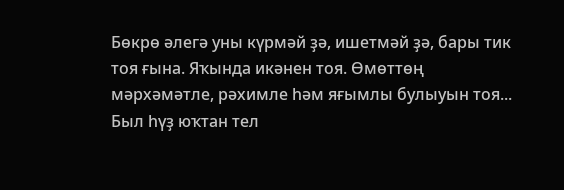Бөкрө әлегә уны күрмәй ҙә, ишетмәй ҙә, бары тик тоя ғына. Яҡында икәнен тоя. Өмөттөң мәрхәмәтле, рәхимле һәм яғымлы булыуын тоя...
Был һүҙ юҡтан тел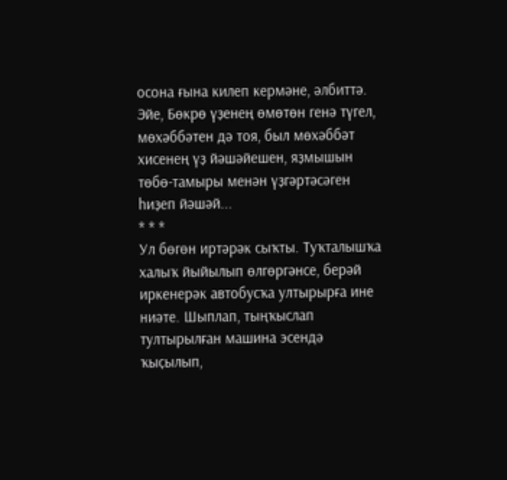осона ғына килеп кермәне, әлбиттә. Эйе, Бөкрө үҙенең өмөтөн генә түгел, мөхәббәтен дә тоя, был мөхәббәт хисенең үҙ йәшәйешен, яҙмышын төбө-тамыры менән үҙгәртәсәген һиҙеп йәшәй...
* * *
Ул бөгөн иртәрәк сыҡты. Туҡталышҡа халыҡ йыйылып өлгөргәнсе, берәй иркенерәк автобусҡа ултырырға ине ниәте. Шыплап, тыңҡыслап тултырылған машина эсендә ҡыҫылып,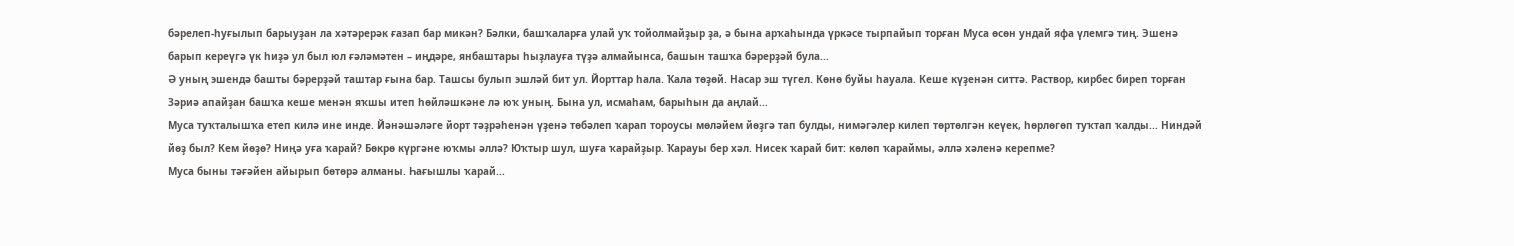бәрелеп-һуғылып барыуҙан ла хәтәрерәк ғазап бар микән? Бәлки, башҡаларға улай уҡ тойолмайҙыр ҙа, ә бына арҡаһында үркәсе тырпайып торған Муса өсөн ундай яфа үлемгә тиң. Эшенә барып кереүгә үк һиҙә ул был юл ғәләмәтен – иңдәре, янбаштары һыҙлауға түҙә алмайынса, башын ташҡа бәрерҙәй була...
Ә уның эшендә башты бәрерҙәй таштар ғына бар. Ташсы булып эшләй бит ул. Йорттар һала. Ҡала төҙөй. Насар эш түгел. Көнө буйы һауала. Кеше күҙенән ситтә. Раствор, кирбес биреп торған Зәриә апайҙан башҡа кеше менән яҡшы итеп һөйләшкәне лә юҡ уның. Бына ул, исмаһам, барыһын да аңлай...
Муса туҡталышҡа етеп килә ине инде. Йәнәшәләге йорт тәҙрәһенән үҙенә төбәлеп ҡарап тороусы мөләйем йөҙгә тап булды, нимәгәлер килеп төртөлгән кеүек, һөрлөгөп туҡтап ҡалды... Ниндәй йөҙ был? Кем йөҙө? Ниңә уға ҡарай? Бөкрө күргәне юҡмы әллә? Юҡтыр шул, шуға ҡарайҙыр. Ҡарауы бер хәл. Нисек ҡарай бит: көлөп ҡараймы, әллә хәленә керепме?
Муса быны тәғәйен айырып бөтөрә алманы. Һағышлы ҡарай...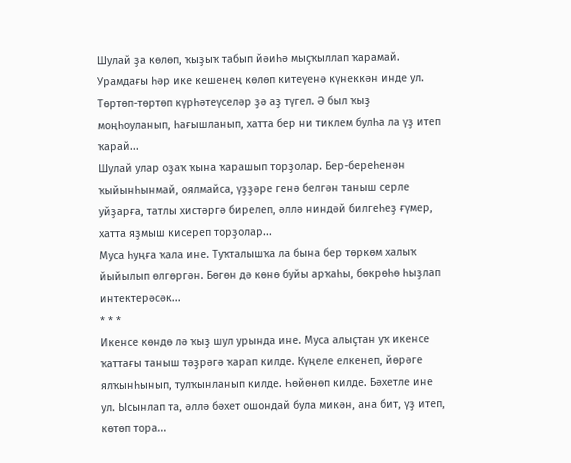Шулай ҙа көлөп, ҡыҙыҡ табып йәиһә мыҫҡыллап ҡарамай. Урамдағы һәр ике кешенең көлөп китеүенә күнеккән инде ул. Төртөп-төртөп күрһәтеүселәр ҙә аҙ түгел. Ә был ҡыҙ моңһоуланып, һағышланып, хатта бер ни тиклем булһа ла үҙ итеп ҡарай...
Шулай улар оҙаҡ ҡына ҡарашып торҙолар. Бер-береһенән ҡыйынһынмай, оялмайса, үҙҙәре генә белгән таныш серле уйҙарға, татлы хистәргә бирелеп, әллә ниндәй билгеһеҙ ғүмер, хатта яҙмыш кисереп торҙолар...
Муса һуңға ҡала ине. Туҡталышҡа ла бына бер төркөм халыҡ йыйылып өлгөргән. Бөгөн дә көнө буйы арҡаһы, бөкрөһө һыҙлап интектерәсәк...
* * *
Икенсе көндө лә ҡыҙ шул урында ине. Муса алыҫтан уҡ икенсе ҡаттағы таныш тәҙрәгә ҡарап килде. Күңеле елкенеп, йөрәге ялҡынһынып, тулҡынланып килде. Һөйөнөп килде. Бәхетле ине ул. Ысынлап та, әллә бәхет ошондай була микән, ана бит, үҙ итеп, көтөп тора...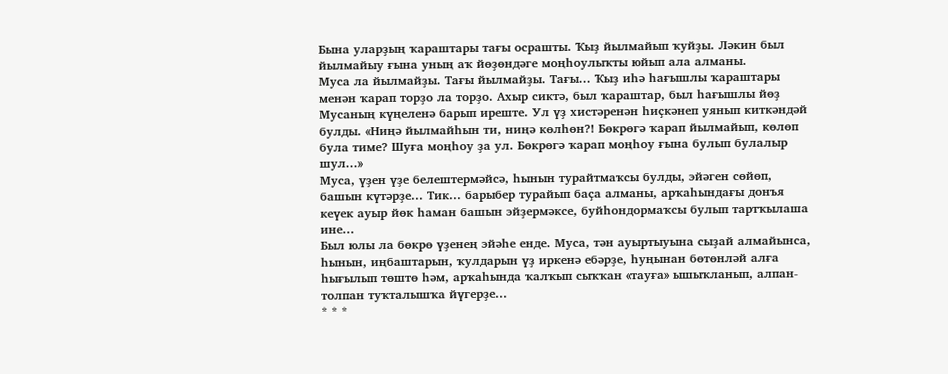Бына уларҙың ҡараштары тағы осрашты. Ҡыҙ йылмайып ҡуйҙы. Ләкин был йылмайыу ғына уның аҡ йөҙөндәге моңһоулыҡты юйып ала алманы.
Муса ла йылмайҙы. Тағы йылмайҙы. Тағы... Ҡыҙ иһә һағышлы ҡараштары менән ҡарап торҙо ла торҙо. Ахыр сиктә, был ҡараштар, был һағышлы йөҙ Мусаның күңеленә барып иреште. Ул үҙ хистәренән һиҫкәнеп уянып киткәндәй булды. «Ниңә йылмайһын ти, ниңә көлһөн?! Бөкрөгә ҡарап йылмайып, көлөп була тиме? Шуға моңһоу ҙа ул. Бөкрөгә ҡарап моңһоу ғына булып булалыр шул...»
Муса, үҙен үҙе белештермәйсә, һынын турайтмаҡсы булды, эйәген сөйөп, башын күтәрҙе... Тик... барыбер турайып баҫа алманы, арҡаһындағы донъя кеүек ауыр йөк һаман башын эйҙермәксе, буйһондормаҡсы булып тартҡылаша ине...
Был юлы ла бөкрө үҙенең эйәһе енде. Муса, тән ауыртыуына сыҙай алмайынса, һынын, иңбаштарын, ҡулдарын үҙ иркенә ебәрҙе, һуңынан бөтөнләй алға һығылып төштө һәм, арҡаһында ҡалҡып сыҡҡан «тауға» ышыҡланып, алпан-толпан туҡталышҡа йүгерҙе...
* * *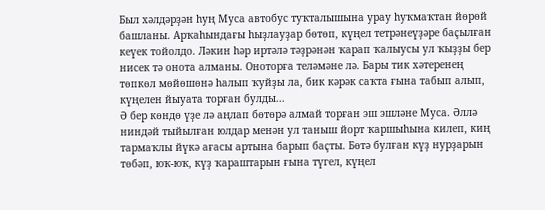Был хәлдәрҙән һуң Муса автобус туҡталышына урау һуҡмаҡтан йөрөй башланы. Арҡаһындағы һыҙлауҙар бөтөп, күңел тетрәнеүҙәре баҫылған кеүек тойолдо. Ләкин һәр иртәлә тәҙрәнән ҡарап ҡалыусы ул ҡыҙҙы бер нисек тә онота алманы. Оноторға теләмәне лә. Бары тик хәтеренең төпкөл мөйөшөнә һалып ҡуйҙы ла, бик кәрәк саҡта ғына табып алып, күңелен йыуата торған булды...
Ә бер көндө үҙе лә аңлап бөтөрә алмай торған эш эшләне Муса. Әллә ниндәй тыйылған юлдар менән ул таныш йорт ҡаршыһына килеп, киң тармаҡлы йүкә ағасы артына барып баҫты. Бөтә булған күҙ нурҙарын төбәп, юҡ-юҡ, күҙ ҡараштарын ғына түгел, күңел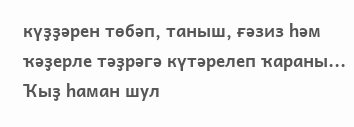күҙҙәрен төбәп, таныш, ғәзиз һәм ҡәҙерле тәҙрәгә күтәрелеп ҡараны...
Ҡыҙ һаман шул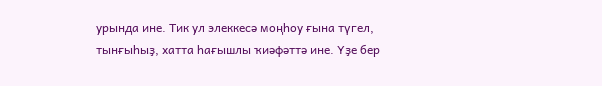урында ине. Тик ул элеккесә моңһоу ғына түгел, тынғыһыҙ, хатта һағышлы ҡиәфәттә ине. Үҙе бер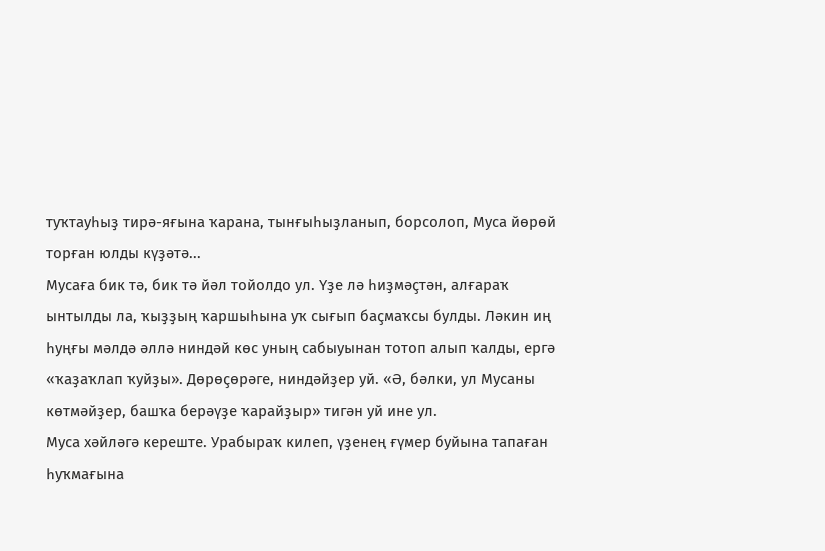туҡтауһыҙ тирә-яғына ҡарана, тынғыһыҙланып, борсолоп, Муса йөрөй торған юлды күҙәтә...
Мусаға бик тә, бик тә йәл тойолдо ул. Үҙе лә һиҙмәҫтән, алғараҡ ынтылды ла, ҡыҙҙың ҡаршыһына уҡ сығып баҫмаҡсы булды. Ләкин иң һуңғы мәлдә әллә ниндәй көс уның сабыуынан тотоп алып ҡалды, ергә «ҡаҙаҡлап ҡуйҙы». Дөрөҫөрәге, ниндәйҙер уй. «Ә, бәлки, ул Мусаны көтмәйҙер, башҡа берәүҙе ҡарайҙыр» тигән уй ине ул.
Муса хәйләгә кереште. Урабыраҡ килеп, үҙенең ғүмер буйына тапаған һуҡмағына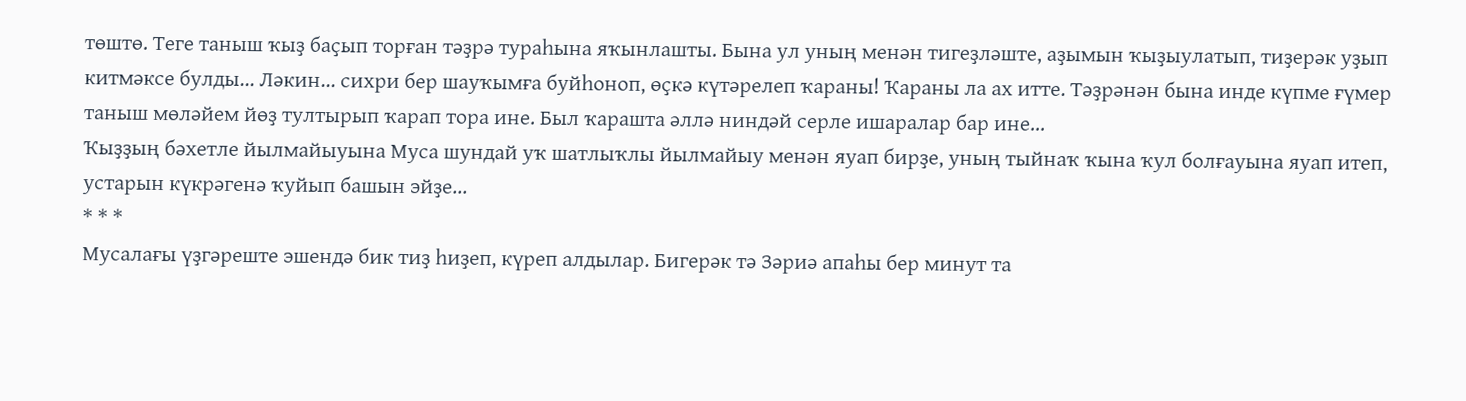төштө. Теге таныш ҡыҙ баҫып торған тәҙрә тураһына яҡынлашты. Бына ул уның менән тигеҙләште, аҙымын ҡыҙыулатып, тиҙерәк уҙып китмәксе булды... Ләкин... сихри бер шауҡымға буйһоноп, өҫкә күтәрелеп ҡараны! Ҡараны ла ах итте. Тәҙрәнән бына инде күпме ғүмер таныш мөләйем йөҙ тултырып ҡарап тора ине. Был ҡарашта әллә ниндәй серле ишаралар бар ине...
Ҡыҙҙың бәхетле йылмайыуына Муса шундай уҡ шатлыҡлы йылмайыу менән яуап бирҙе, уның тыйнаҡ ҡына ҡул болғауына яуап итеп, устарын күкрәгенә ҡуйып башын эйҙе...
* * *
Мусалағы үҙгәреште эшендә бик тиҙ һиҙеп, күреп алдылар. Бигерәк тә Зәриә апаһы бер минут та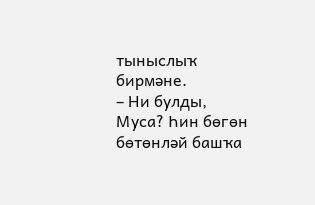тыныслыҡ бирмәне.
– Ни булды, Муса? Һин бөгөн бөтөнләй башҡа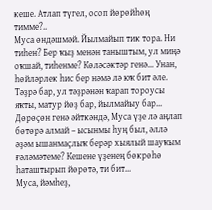кеше. Атлап түгел, осоп йөрөйһөң тимме?..
Муса өндәшмәй. Йылмайып тик тора. Ни тиһен? Бер ҡыҙ менән таныштым, ул миңә оҡшай, тиһенме? Көләсәктәр генә... Унан, һөйләрлек һис бер нәмә лә юҡ бит әле. Тәҙрә бар, ул тәҙрәнән ҡарап тороусы яҡты, матур йөҙ бар, йылмайыу бар... Дөрөҫөн генә әйткәндә, Муса үҙе лә аңлап бөтөрә алмай – ысынмы һуң был, әллә әҙәм ышанмаҫлыҡ берәр хыялый шауҡым ғәләмәтеме? Кешене үҙенең бөкрөһө һаташтырып йөрөтә, ти бит...
Муса, йәмһеҙ,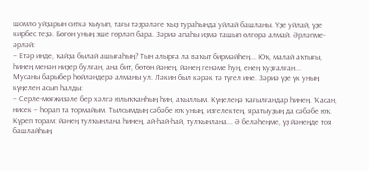шомло уйҙарын ситкә ҡыуып, тағы тәҙрәләге ҡыҙ тураһында уйлай башланы. Үҙе уйлай, үҙе кирбес теҙә. Бөгөн уның эше гөрләп бара. Зәриә апаһы иҙмә ташып өлгөрә алмай. Әрләпме-әрләй:
– Етәр инде, ҡайҙа былай ашығаһың? Тын алырға ла ваҡыт бирмәйһең... Юҡ, малай аҡтығы, һинең менән ниҙер булған, ана бит, бөтөн йәнең, йәнең генәме һуң, енең ҡуҙғалған...
Мусаны барыбер һөйләндерә алманы ул. Ләкин был кәрәк тә түгел ине. Зәриә үҙе үк уның күңелен асып һалды:
– Серле-мөғжизәле бер хәлгә юлыҡҡанһың һин, аҡыллым. Күңелеңә ҡағылғандар һинең. Ҡасан, нисек – һорап та тормайым. Тылсымдың сәбәбе юҡ уның, изгелектең, яратыуҙың да сәбәбе юҡ. Күреп торам: йәнең тулҡынлана һинең, ай-һай-һай, тулҡынлана... Ә беләһеңме, үҙ йәнеңде тоя башлайһың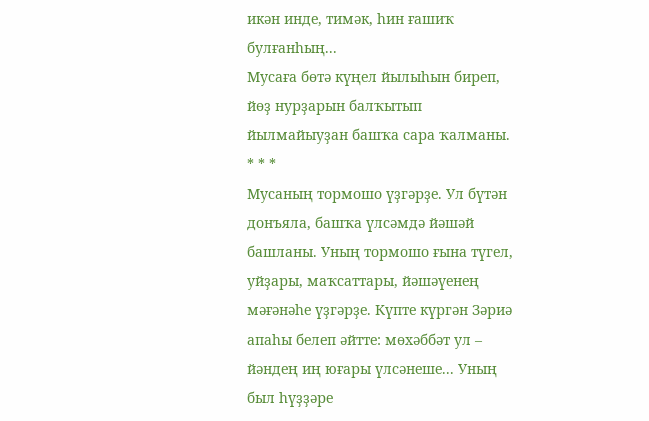икән инде, тимәк, һин ғашиҡ булғанһың...
Мусаға бөтә күңел йылыһын биреп, йөҙ нурҙарын балҡытып йылмайыуҙан башҡа сара ҡалманы.
* * *
Мусаның тормошо үҙгәрҙе. Ул бүтән донъяла, башҡа үлсәмдә йәшәй башланы. Уның тормошо ғына түгел, уйҙары, маҡсаттары, йәшәүенең мәғәнәһе үҙгәрҙе. Күпте күргән Зәриә апаһы белеп әйтте: мөхәббәт ул – йәндең иң юғары үлсәнеше... Уның был һүҙҙәре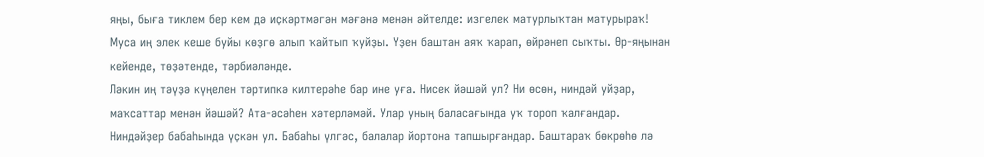яңы, быға тиклем бер кем дә иҫкәртмәгән мәғәнә менән әйтелде: изгелек матурлыҡтан матурыраҡ!
Муса иң элек кеше буйы көҙгө алып ҡайтып ҡуйҙы. Үҙен баштан аяҡ ҡарап, өйрәнеп сыҡты. Өр-яңынан кейенде, төҙәтенде, тәрбиәләнде.
Ләкин иң тәүҙә күңелен тәртипкә килтерәһе бар ине уға. Нисек йәшәй ул? Ни өсөн, ниндәй уйҙар, маҡсаттар менән йәшәй? Ата-әсәһен хәтерләмәй. Улар уның баласағында уҡ тороп ҡалғандар. Ниндәйҙер бабаһында үҫкән ул. Бабаһы үлгәс, балалар йортона тапшырғандар. Баштараҡ бөкрөһө лә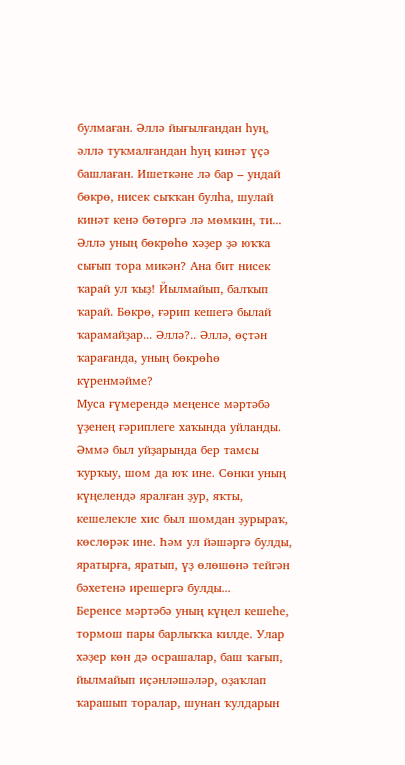булмаған. Әллә йығылғандан һуң, әллә туҡмалғандан һуң кинәт үҫә башлаған. Ишеткәне лә бар – ундай бөкрө, нисек сыҡҡан булһа, шулай кинәт кенә бөтөргә лә мөмкин, ти... Әллә уның бөкрөһө хәҙер ҙә юҡҡа сығып тора микән? Ана бит нисек ҡарай ул ҡыҙ! Йылмайып, балҡып ҡарай. Бөкрө, ғәрип кешегә былай ҡарамайҙар... Әллә?.. Әллә, өҫтән ҡарағанда, уның бөкрөһө күренмәйме?
Муса ғүмерендә меңенсе мәртәбә үҙенең ғәриплеге хаҡында уйланды. Әммә был уйҙарында бер тамсы ҡурҡыу, шом да юҡ ине. Сөнки уның күңелендә яралған ҙур, яҡты, кешелекле хис был шомдан ҙурыраҡ, көслөрәк ине. Һәм ул йәшәргә булды, яратырға, яратып, үҙ өлөшөнә тейгән бәхетенә ирешергә булды...
Беренсе мәртәбә уның күңел кешеһе, тормош пары барлыҡҡа килде. Улар хәҙер көн дә осрашалар, баш ҡағып, йылмайып иҫәнләшәләр, оҙаҡлап ҡарашып торалар, шунан ҡулдарын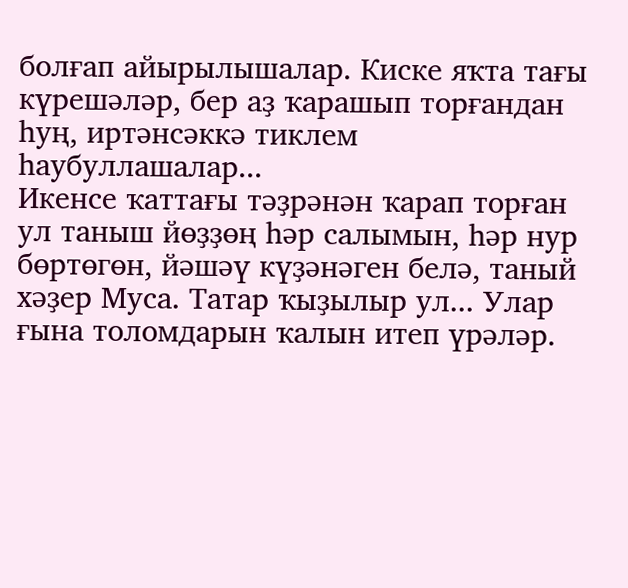болғап айырылышалар. Киске яҡта тағы күрешәләр, бер аҙ ҡарашып торғандан һуң, иртәнсәккә тиклем һаубуллашалар...
Икенсе ҡаттағы тәҙрәнән ҡарап торған ул таныш йөҙҙөң һәр салымын, һәр нур бөртөгөн, йәшәү күҙәнәген белә, таный хәҙер Муса. Татар ҡыҙылыр ул... Улар ғына толомдарын ҡалын итеп үрәләр.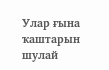Улар ғына ҡаштарын шулай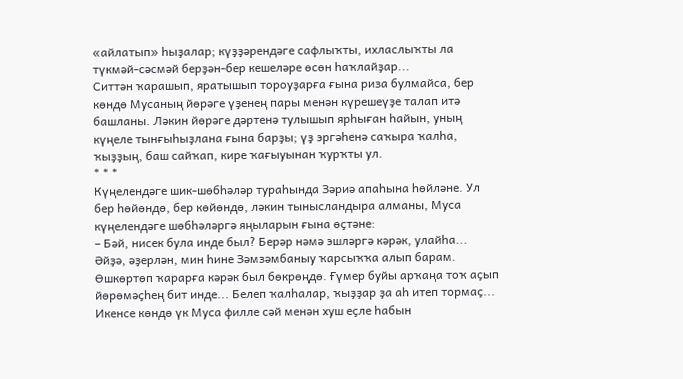«айлатып» һыҙалар; күҙҙәрендәге сафлыҡты, ихласлыҡты ла түкмәй-сәсмәй берҙән-бер кешеләре өсөн һаҡлайҙар...
Ситтән ҡарашып, яратышып тороуҙарға ғына риза булмайса, бер көндө Мусаның йөрәге үҙенең пары менән күрешеүҙе талап итә башланы. Ләкин йөрәге дәртенә тулышып ярһыған һайын, уның күңеле тынғыһыҙлана ғына барҙы; үҙ эргәһенә саҡыра ҡалһа, ҡыҙҙың, баш сайҡап, кире ҡағыуынан ҡурҡты ул.
* * *
Күңелендәге шик-шөбһәләр тураһында Зәриә апаһына һөйләне. Ул бер һөйөндө, бер көйөндө, ләкин тынысландыра алманы, Муса күңелендәге шөбһәләргә яңыларын ғына өҫтәне:
– Бәй, нисек була инде был? Берәр нәмә эшләргә кәрәк, улайһа... Әйҙә, әҙерлән, мин һине Зәмзәмбаныу ҡарсыҡҡа алып барам. Өшкөртөп ҡарарға кәрәк был бөкрөңдө. Ғүмер буйы арҡаңа тоҡ аҫып йөрөмәҫһең бит инде... Белеп ҡалһалар, ҡыҙҙар ҙа аһ итеп тормаҫ...
Икенсе көндө үк Муса филле сәй менән хуш еҫле һабын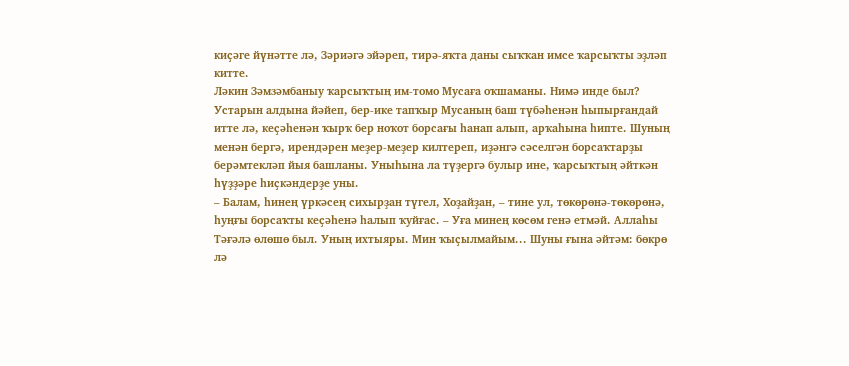киҫәге йүнәтте лә, Зәриәгә эйәреп, тирә-яҡта даны сыҡҡан имсе ҡарсыҡты эҙләп китте.
Ләкин Зәмзәмбаныу ҡарсыҡтың им-томо Мусаға оҡшаманы. Нимә инде был? Устарын алдына йәйеп, бер-ике тапҡыр Мусаның баш түбәһенән һыпырғандай итте лә, кеҫәһенән ҡырҡ бер ноҡот борсағы һанап алып, арҡаһына һипте. Шуның менән бергә, ирендәрен меҙер-меҙер килтереп, иҙәнгә сәселгән борсаҡтарҙы берәмтекләп йыя башланы. Уныһына ла түҙергә булыр ине, ҡарсыҡтың әйткән һүҙҙәре һиҫкәндерҙе уны.
– Балам, һинең үркәсең сихырҙан түгел, Хоҙайҙан, – тине ул, төкөрөнә-төкөрөнә, һуңғы борсаҡты кеҫәһенә һалып ҡуйғас. – Уға минең көсөм генә етмәй. Аллаһы Тәғәлә өлөшө был. Уның ихтыяры. Мин ҡыҫылмайым... Шуны ғына әйтәм: бөкрө лә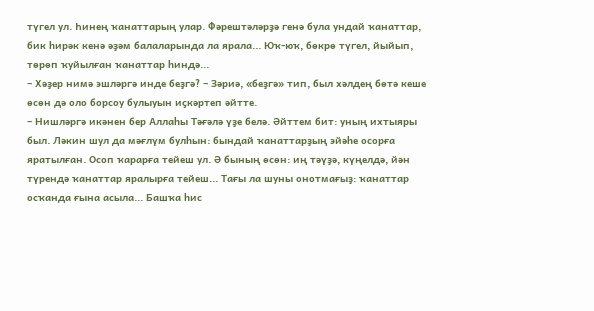түгел ул. Һинең ҡанаттарың улар. Фәрештәләрҙә генә була ундай ҡанаттар, бик һирәк кенә әҙәм балаларында ла ярала... Юҡ-юҡ, бөкрө түгел, йыйып, төрөп ҡуйылған ҡанаттар һиндә...
– Хәҙер нимә эшләргә инде беҙгә? – Зәриә, «беҙгә» тип, был хәлдең бөтә кеше өсөн дә оло борсоу булыуын иҫкәртеп әйтте.
– Нишләргә икәнен бер Аллаһы Тәғәлә үҙе белә. Әйттем бит: уның ихтыяры был. Ләкин шул да мәғлүм булһын: бындай ҡанаттарҙың эйәһе осорға яратылған. Осоп ҡарарға тейеш ул. Ә бының өсөн: иң тәүҙә, күңелдә, йән түрендә ҡанаттар яралырға тейеш... Тағы ла шуны онотмағыҙ: ҡанаттар осҡанда ғына асыла... Башҡа һис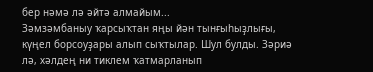бер нәмә лә әйтә алмайым...
Зәмзәмбаныу ҡарсыҡтан яңы йән тынғыһыҙлығы, күңел борсоуҙары алып сыҡтылар. Шул булды. Зәриә лә, хәлдең ни тиклем ҡатмарланып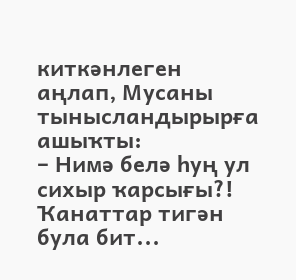киткәнлеген аңлап, Мусаны тынысландырырға ашыҡты:
– Нимә белә һуң ул сихыр ҡарсығы?! Ҡанаттар тигән була бит...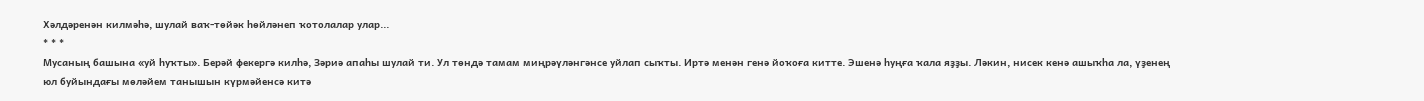Хәлдәренән килмәһә, шулай ваҡ-төйәк һөйләнеп ҡотолалар улар...
* * *
Мусаның башына «уй һуҡты». Берәй фекергә килһә, Зәриә апаһы шулай ти. Ул төндә тамам миңрәүләнгәнсе уйлап сыҡты. Иртә менән генә йоҡоға китте. Эшенә һуңға ҡала яҙҙы. Ләкин, нисек кенә ашыҡһа ла, үҙенең юл буйындағы мөләйем танышын күрмәйенсә китә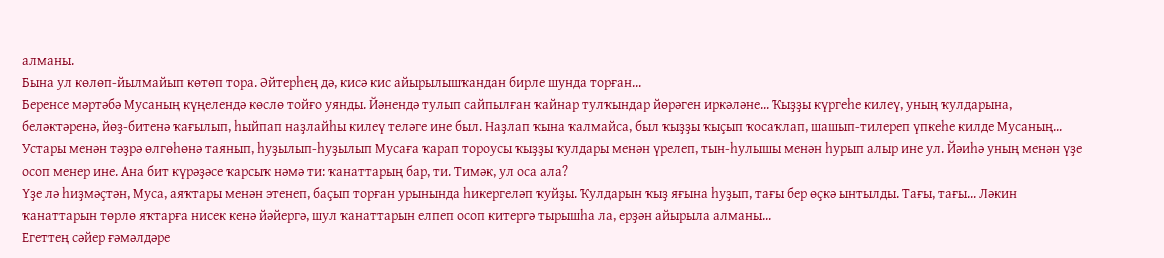алманы.
Бына ул көлөп-йылмайып көтөп тора. Әйтерһең дә, кисә кис айырылышҡандан бирле шунда торған...
Беренсе мәртәбә Мусаның күңелендә көслө тойғо уянды. Йәнендә тулып сайпылған ҡайнар тулҡындар йөрәген иркәләне... Ҡыҙҙы күргеһе килеү, уның ҡулдарына, беләктәренә, йөҙ-битенә ҡағылып, һыйпап наҙлайһы килеү теләге ине был. Наҙлап ҡына ҡалмайса, был ҡыҙҙы ҡыҫып ҡосаҡлап, шашып-тилереп үпкеһе килде Мусаның...
Устары менән тәҙрә өлгөһөнә таянып, һуҙылып-һуҙылып Мусаға ҡарап тороусы ҡыҙҙы ҡулдары менән үрелеп, тын-һулышы менән һурып алыр ине ул. Йәиһә уның менән үҙе осоп менер ине. Ана бит күрәҙәсе ҡарсыҡ нәмә ти: ҡанаттарың бар, ти. Тимәк, ул оса ала?
Үҙе лә һиҙмәҫтән, Муса, аяҡтары менән этенеп, баҫып торған урынында һикергеләп ҡуйҙы. Ҡулдарын ҡыҙ яғына һуҙып, тағы бер өҫкә ынтылды. Тағы, тағы... Ләкин ҡанаттарын төрлө яҡтарға нисек кенә йәйергә, шул ҡанаттарын елпеп осоп китергә тырышһа ла, ерҙән айырыла алманы...
Егеттең сәйер ғәмәлдәре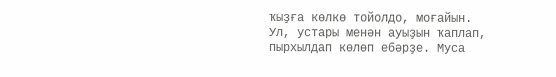ҡыҙға көлкө тойолдо, моғайын. Ул, устары менән ауыҙын ҡаплап, пырхылдап көлөп ебәрҙе. Муса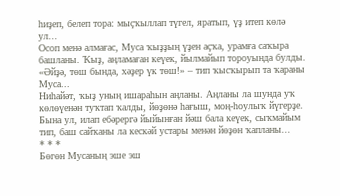һиҙеп, белеп тора: мыҫҡыллап түгел, яратып, үҙ итеп көлә ул...
Осоп менә алмағас, Муса ҡыҙҙың үҙен аҫҡа, урамға саҡыра башланы. Ҡыҙ, аңламаған кеүек, йылмайып тороуында булды. «Әйҙә, төш бында, хәҙер үк төш!» – тип ҡысҡырып та ҡараны Муса...
Ниһайәт, ҡыҙ уның ишараһын аңланы. Аңланы ла шунда уҡ көлөүенән туҡтап ҡалды, йөҙөнә һағыш, моң-һоулыҡ йүгерҙе. Бына ул, илап ебәрергә йыйынған йәш бала кеүек, сыҡмайым тип, баш сайҡаны ла кескәй устары менән йөҙөн ҡапланы...
* * *
Бөгөн Мусаның эше эш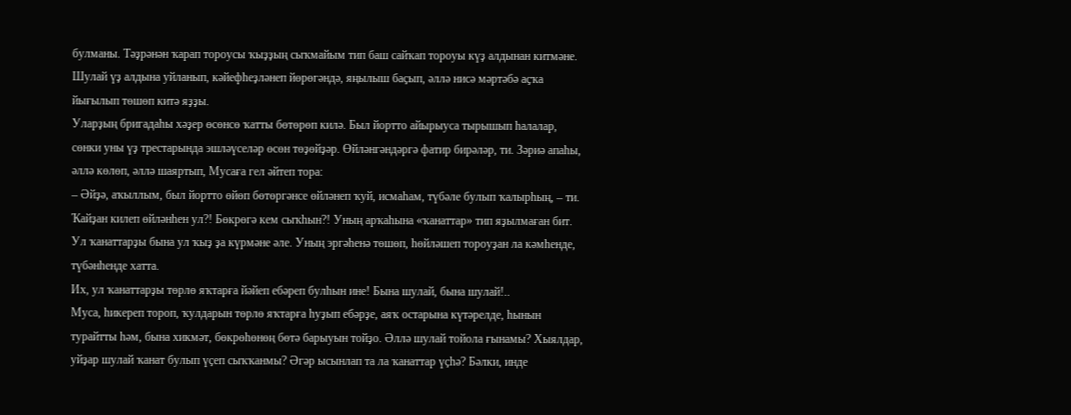булманы. Тәҙрәнән ҡарап тороусы ҡыҙҙың сыҡмайым тип баш сайҡап тороуы күҙ алдынан китмәне. Шулай үҙ алдына уйланып, кәйефһеҙләнеп йөрөгәндә, яңылыш баҫып, әллә нисә мәртәбә аҫҡа йығылып төшөп китә яҙҙы.
Уларҙың бригадаһы хәҙер өсөнсө ҡатты бөтөрөп килә. Был йортто айырыуса тырышып һалалар, сөнки уны үҙ трестарында эшләүселәр өсөн төҙөйҙәр. Өйләнгәндәргә фатир бирәләр, ти. Зәриә апаһы, әллә көлөп, әллә шаяртып, Мусаға гел әйтеп тора:
– Әйҙә, аҡыллым, был йортто өйөп бөтөргәнсе өйләнеп ҡуй, исмаһам, түбәле булып ҡалырһың, – ти.
Ҡайҙан килеп өйләнһен ул?! Бөкрөгә кем сыҡһын?! Уның арҡаһына «ҡанаттар» тип яҙылмаған бит. Ул ҡанаттарҙы бына ул ҡыҙ ҙа күрмәне әле. Уның эргәһенә төшөп, һөйләшеп тороуҙан ла кәмһенде, түбәнһенде хатта.
Их, ул ҡанаттарҙы төрлө яҡтарға йәйеп ебәреп булһын ине! Бына шулай, бына шулай!..
Муса, һикереп тороп, ҡулдарын төрлө яҡтарға һуҙып ебәрҙе, аяҡ остарына күтәрелде, һынын турайтты һәм, бына хикмәт, бөкрөһөнөң бөтә барыуын тойҙо. Әллә шулай тойола ғынамы? Хыялдар, уйҙар шулай ҡанат булып үҫеп сыҡҡанмы? Әгәр ысынлап та ла ҡанаттар үҫһә? Бәлки, инде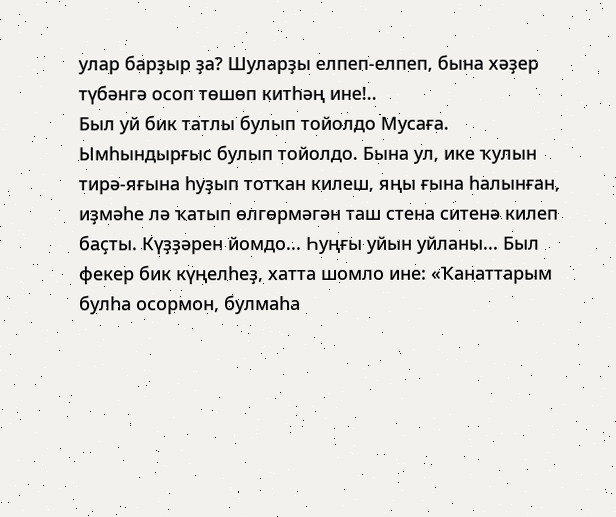улар барҙыр ҙа? Шуларҙы елпеп-елпеп, бына хәҙер түбәнгә осоп төшөп китһәң ине!..
Был уй бик татлы булып тойолдо Мусаға. Ымһындырғыс булып тойолдо. Бына ул, ике ҡулын тирә-яғына һуҙып тотҡан килеш, яңы ғына һалынған, иҙмәһе лә ҡатып өлгөрмәгән таш стена ситенә килеп баҫты. Күҙҙәрен йомдо... Һуңғы уйын уйланы... Был фекер бик күңелһеҙ, хатта шомло ине: «Ҡанаттарым булһа осормон, булмаһа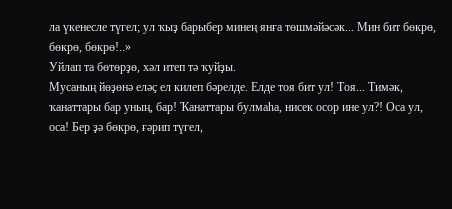ла үкенесле түгел; ул ҡыҙ барыбер минең янға төшмәйәсәк... Мин бит бөкрө, бөкрө, бөкрө!..»
Уйлап та бөтөрҙө, хәл итеп тә ҡуйҙы.
Мусаның йөҙөнә еләҫ ел килеп бәрелде. Елде тоя бит ул! Тоя... Тимәк, ҡанаттары бар уның, бар! Ҡанаттары булмаһа, нисек осор ине ул?! Оса ул, оса! Бер ҙә бөкрө, ғәрип түгел,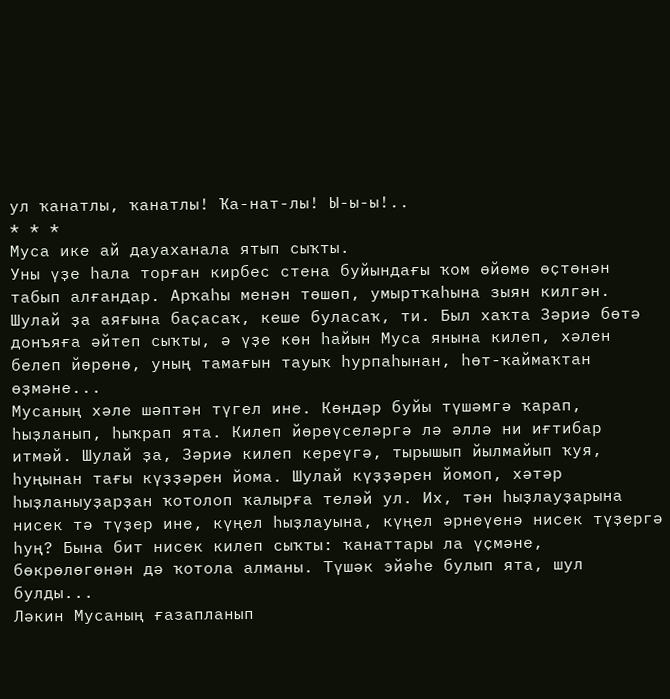ул ҡанатлы, ҡанатлы! Ҡа-нат-лы! Ы-ы-ы!..
* * *
Муса ике ай дауаханала ятып сыҡты.
Уны үҙе һала торған кирбес стена буйындағы ҡом өйөмө өҫтөнән табып алғандар. Арҡаһы менән төшөп, умыртҡаһына зыян килгән. Шулай ҙа аяғына баҫасаҡ, кеше буласаҡ, ти. Был хаҡта Зәриә бөтә донъяға әйтеп сыҡты, ә үҙе көн һайын Муса янына килеп, хәлен белеп йөрөнө, уның тамағын тауыҡ һурпаһынан, һөт-ҡаймаҡтан өҙмәне...
Мусаның хәле шәптән түгел ине. Көндәр буйы түшәмгә ҡарап, һыҙланып, һыҡрап ята. Килеп йөрөүселәргә лә әллә ни иғтибар итмәй. Шулай ҙа, Зәриә килеп кереүгә, тырышып йылмайып ҡуя, һуңынан тағы күҙҙәрен йома. Шулай күҙҙәрен йомоп, хәтәр һыҙланыуҙарҙан ҡотолоп ҡалырға теләй ул. Их, тән һыҙлауҙарына нисек тә түҙер ине, күңел һыҙлауына, күңел әрнеүенә нисек түҙергә һуң? Бына бит нисек килеп сыҡты: ҡанаттары ла үҫмәне, бөкрөлөгөнән дә ҡотола алманы. Түшәк эйәһе булып ята, шул булды...
Ләкин Мусаның ғазапланып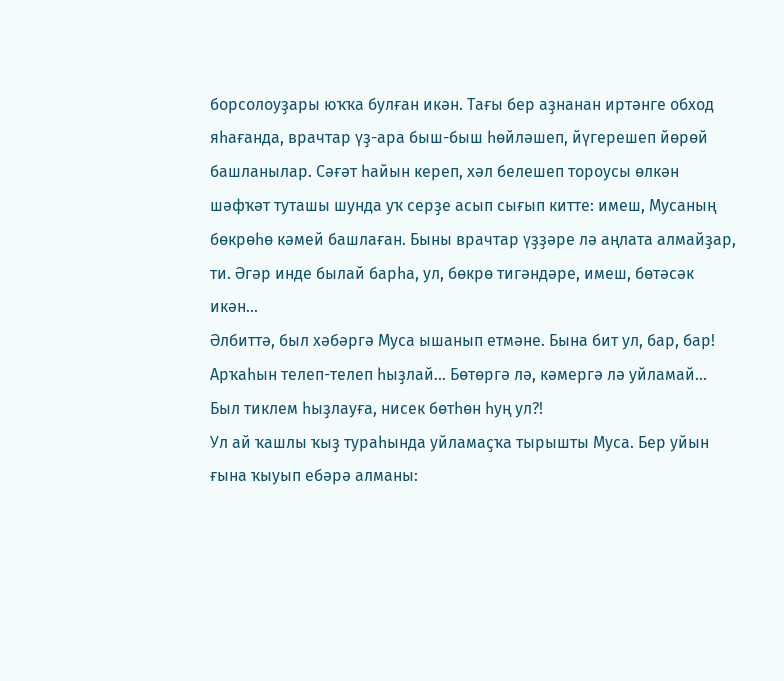борсолоуҙары юҡҡа булған икән. Тағы бер аҙнанан иртәнге обход яһағанда, врачтар үҙ-ара быш-быш һөйләшеп, йүгерешеп йөрөй башланылар. Сәғәт һайын кереп, хәл белешеп тороусы өлкән шәфҡәт туташы шунда уҡ серҙе асып сығып китте: имеш, Мусаның бөкрөһө кәмей башлаған. Быны врачтар үҙҙәре лә аңлата алмайҙар, ти. Әгәр инде былай барһа, ул, бөкрө тигәндәре, имеш, бөтәсәк икән...
Әлбиттә, был хәбәргә Муса ышанып етмәне. Бына бит ул, бар, бар! Арҡаһын телеп-телеп һыҙлай... Бөтөргә лә, кәмергә лә уйламай... Был тиклем һыҙлауға, нисек бөтһөн һуң ул?!
Ул ай ҡашлы ҡыҙ тураһында уйламаҫҡа тырышты Муса. Бер уйын ғына ҡыуып ебәрә алманы: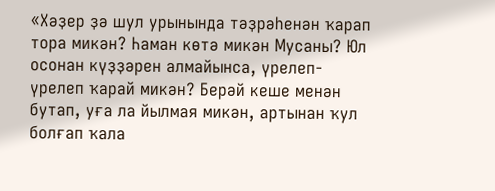«Хәҙер ҙә шул урынында тәҙрәһенән ҡарап тора микән? Һаман көтә микән Мусаны? Юл осонан күҙҙәрен алмайынса, үрелеп-үрелеп ҡарай микән? Берәй кеше менән бутап, уға ла йылмая микән, артынан ҡул болғап ҡала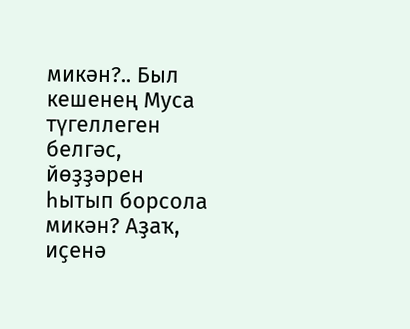микән?.. Был кешенең Муса түгеллеген белгәс, йөҙҙәрен һытып борсола микән? Аҙаҡ, иҫенә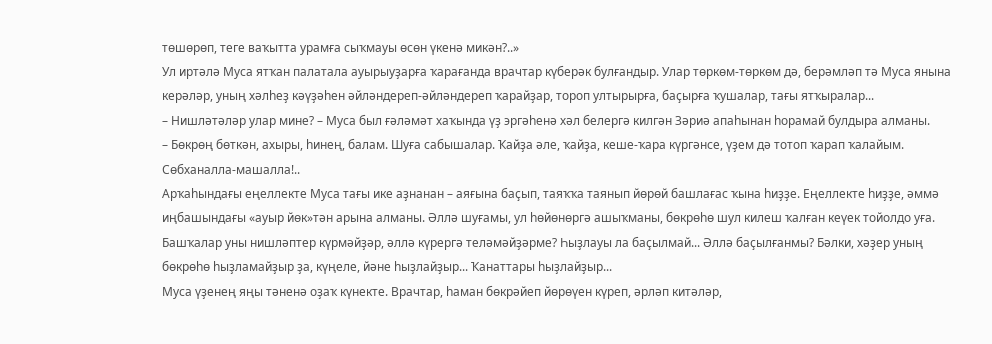төшөрөп, теге ваҡытта урамға сыҡмауы өсөн үкенә микән?..»
Ул иртәлә Муса ятҡан палатала ауырыуҙарға ҡарағанда врачтар күберәк булғандыр. Улар төркөм-төркөм дә, берәмләп тә Муса янына керәләр, уның хәлһеҙ кәүҙәһен әйләндереп-әйләндереп ҡарайҙар, тороп ултырырға, баҫырға ҡушалар, тағы ятҡыралар...
– Нишләтәләр улар мине? – Муса был ғәләмәт хаҡында үҙ эргәһенә хәл белергә килгән Зәриә апаһынан һорамай булдыра алманы.
– Бөкрөң бөткән, ахыры, һинең, балам. Шуға сабышалар. Ҡайҙа әле, ҡайҙа, кеше-ҡара күргәнсе, үҙем дә тотоп ҡарап ҡалайым. Сөбханалла-машалла!..
Арҡаһындағы еңеллекте Муса тағы ике аҙнанан – аяғына баҫып, таяҡҡа таянып йөрөй башлағас ҡына һиҙҙе. Еңеллекте һиҙҙе, әммә иңбашындағы «ауыр йөк»тән арына алманы. Әллә шуғамы, ул һөйөнөргә ашыҡманы, бөкрөһө шул килеш ҡалған кеүек тойолдо уға. Башҡалар уны нишләптер күрмәйҙәр, әллә күрергә теләмәйҙәрме? Һыҙлауы ла баҫылмай... Әллә баҫылғанмы? Бәлки, хәҙер уның бөкрөһө һыҙламайҙыр ҙа, күңеле, йәне һыҙлайҙыр... Ҡанаттары һыҙлайҙыр...
Муса үҙенең яңы тәненә оҙаҡ күнекте. Врачтар, һаман бөкрәйеп йөрөүен күреп, әрләп китәләр,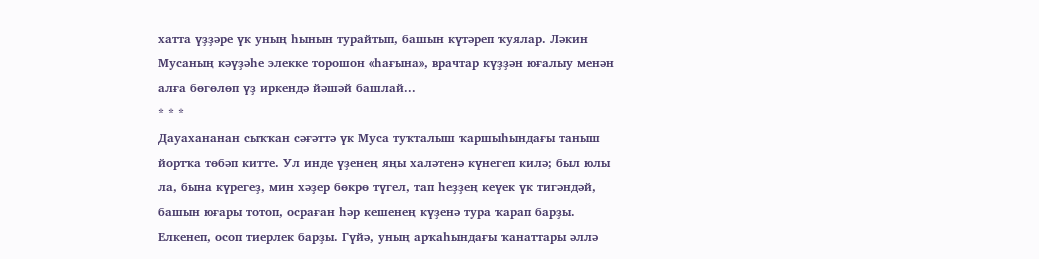хатта үҙҙәре үк уның һынын турайтып, башын күтәреп ҡуялар. Ләкин Мусаның кәүҙәһе элекке торошон «һағына», врачтар күҙҙән юғалыу менән алға бөгөлөп үҙ иркендә йәшәй башлай...
* * *
Дауахананан сыҡҡан сәғәттә үк Муса туҡталыш ҡаршыһындағы таныш йортҡа төбәп китте. Ул инде үҙенең яңы халәтенә күнегеп килә; был юлы ла, бына күрегеҙ, мин хәҙер бөкрө түгел, тап һеҙҙең кеүек үк тигәндәй, башын юғары тотоп, осраған һәр кешенең күҙенә тура ҡарап барҙы. Елкенеп, осоп тиерлек барҙы. Гүйә, уның арҡаһындағы ҡанаттары әллә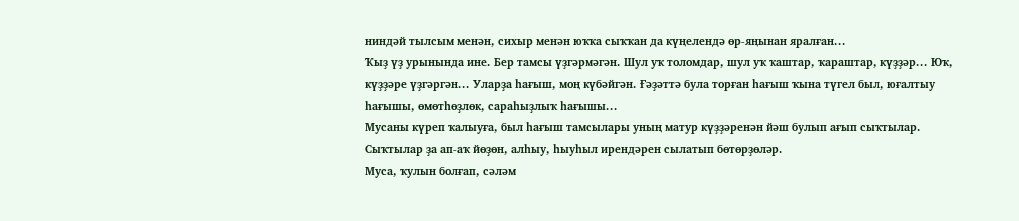ниндәй тылсым менән, сихыр менән юҡҡа сыҡҡан да күңелендә өр-яңынан яралған...
Ҡыҙ үҙ урынында ине. Бер тамсы үҙгәрмәгән. Шул уҡ толомдар, шул уҡ ҡаштар, ҡараштар, күҙҙәр... Юҡ, күҙҙәре үҙгәргән... Уларҙа һағыш, моң күбәйгән. Ғәҙәттә була торған һағыш ҡына түгел был, юғалтыу һағышы, өмөтһөҙлөк, сараһыҙлыҡ һағышы...
Мусаны күреп ҡалыуға, был һағыш тамсылары уның матур күҙҙәренән йәш булып ағып сыҡтылар. Сыҡтылар ҙа ап-аҡ йөҙөн, алһыу, һыуһыл ирендәрен сылатып бөтөрҙөләр.
Муса, ҡулын болғап, сәләм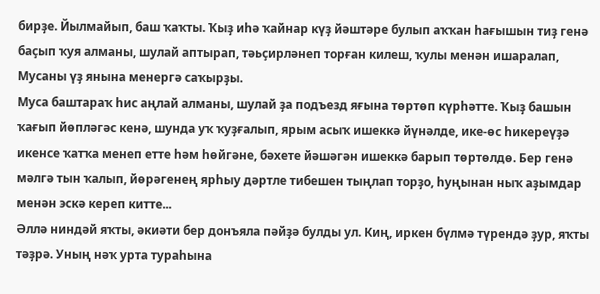бирҙе. Йылмайып, баш ҡаҡты. Ҡыҙ иһә ҡайнар күҙ йәштәре булып аҡҡан һағышын тиҙ генә баҫып ҡуя алманы, шулай аптырап, тәьҫирләнеп торған килеш, ҡулы менән ишаралап, Мусаны үҙ янына менергә саҡырҙы.
Муса баштараҡ һис аңлай алманы, шулай ҙа подъезд яғына төртөп күрһәтте. Ҡыҙ башын ҡағып йөпләгәс кенә, шунда уҡ ҡуҙғалып, ярым асыҡ ишеккә йүнәлде, ике-өс һикереүҙә икенсе ҡатҡа менеп етте һәм һөйгәне, бәхете йәшәгән ишеккә барып төртөлдө. Бер генә мәлгә тын ҡалып, йөрәгенең ярһыу дәртле тибешен тыңлап торҙо, һуңынан ныҡ аҙымдар менән эскә кереп китте...
Әллә ниндәй яҡты, әкиәти бер донъяла пәйҙә булды ул. Киң, иркен бүлмә түрендә ҙур, яҡты тәҙрә. Уның нәҡ урта тураһына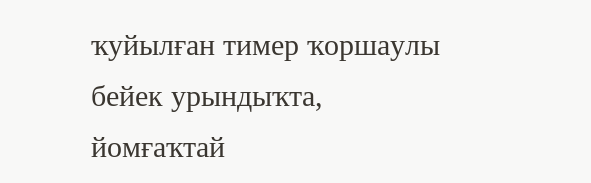ҡуйылған тимер ҡоршаулы бейек урындыҡта, йомғаҡтай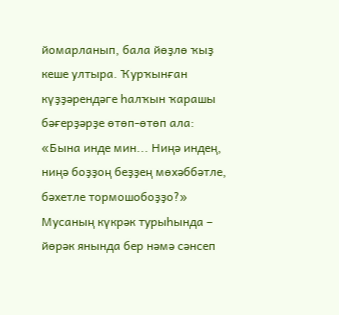йомарланып, бала йөҙлө ҡыҙ кеше ултыра. Ҡурҡынған күҙҙәрендәге һалҡын ҡарашы бәғерҙәрҙе өтөп-өтөп ала: «Бына инде мин... Ниңә индең, ниңә боҙҙоң беҙҙең мөхәббәтле, бәхетле тормошобоҙҙо?»
Мусаның күкрәк турыһында – йөрәк янында бер нәмә сәнсеп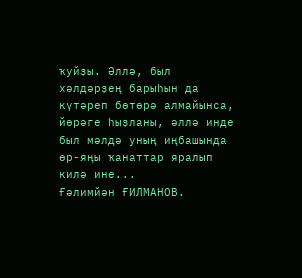ҡуйҙы. Әллә, был хәлдәрҙең барыһын да күтәреп бөтөрә алмайынса, йөрәге һыҙланы, әллә инде был мәлдә уның иңбашында өр-яңы ҡанаттар яралып килә ине...
Ғәлимйән ҒИЛМАНОВ.